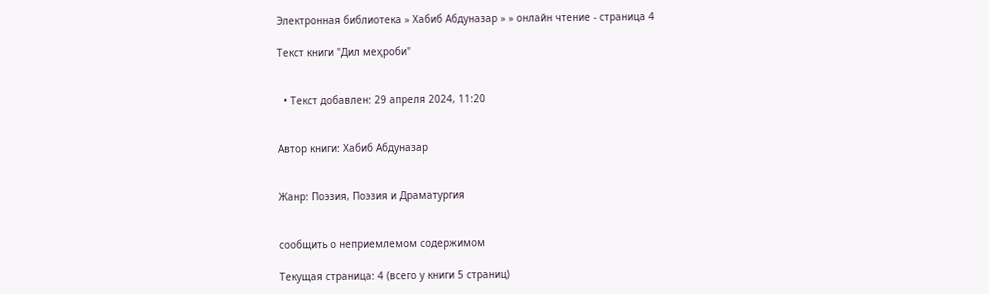Электронная библиотека » Хабиб Абдуназар » » онлайн чтение - страница 4

Текст книги "Дил меҳроби"


  • Текст добавлен: 29 апреля 2024, 11:20


Автор книги: Хабиб Абдуназар


Жанр: Поэзия, Поэзия и Драматургия


сообщить о неприемлемом содержимом

Текущая страница: 4 (всего у книги 5 страниц)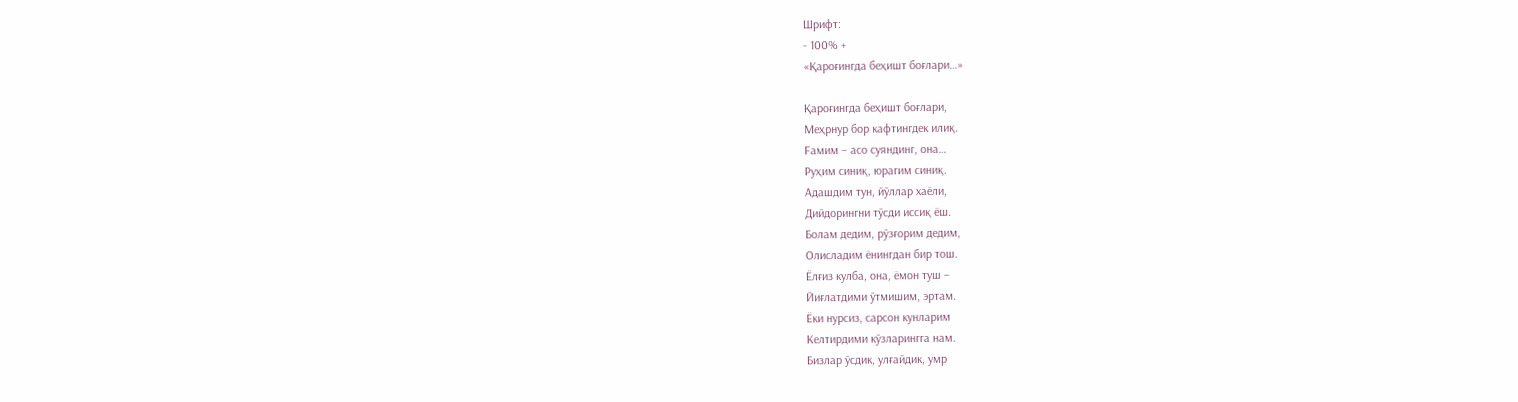Шрифт:
- 100% +
«Қароғингда беҳишт боғлари…»

Қароғингда беҳишт боғлари,
Меҳрнур бор кафтингдек илиқ.
Fамим – асо суяндинг, она…
Руҳим синиқ, юрагим синиқ.
Адашдим тун, йўллар хаёли,
Дийдорингни тўсди иссиқ ёш.
Болам дедим, рўзғорим дедим,
Олисладим ёнингдан бир тош.
Ёлғиз кулба, она, ёмон туш –
Йиғлатдими ўтмишим, эртам.
Ёки нурсиз, сарсон кунларим
Келтирдими кўзларингга нам.
Бизлар ўсдик, улғайдик, умр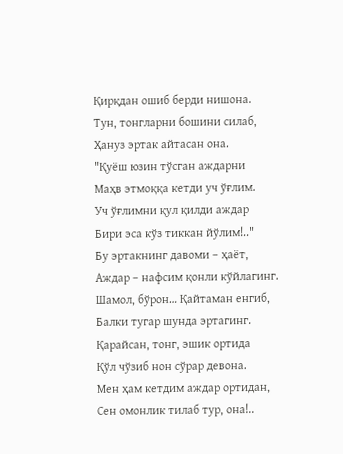Қирқдан ошиб берди нишона.
Тун, тонгларни бошини силаб,
Ҳануз эртак айтасан она.
"Қуёш юзин тўсган аждарни
Маҳв этмоққа кетди уч ўғлим.
Уч ўғлимни қул қилди аждар
Бири эса кўз тиккан йўлим!.."
Бу эртакнинг давоми – ҳаёт,
Аждар – нафсим қонли кўйлагинг.
Шамол, бўрон… Қайтаман енгиб,
Балки тугар шунда эртагинг.
Қарайсан, тонг, эшик ортида
Қўл чўзиб нон сўрар девона.
Мен ҳам кетдим аждар ортидан,
Сен омонлик тилаб тур, она!..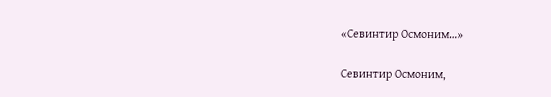«Севинтир Осмоним…»

Севинтир Осмоним,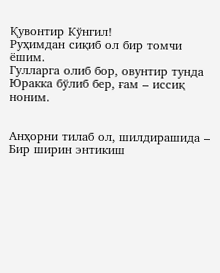Қувонтир Кўнгил!
Руҳимдан сиқиб ол бир томчи ёшим.
Гулларга олиб бор, овунтир тунда
Юракка бўлиб бер, ғам – иссиқ ноним.


Анҳорни тилаб ол, шилдирашида –
Бир ширин энтикиш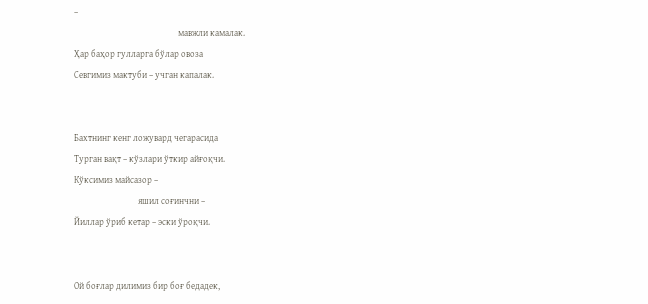–
                                                    мавжли камалак.
Ҳар баҳор гулларга бўлар овоза
Севгимиз мактуби – учган капалак.


Бахтнинг кенг ложувард чегарасида
Турган вақт – кўзлари ўткир айғоқчи.
Кўксимиз майсазор –
                                яшил соғинчни –
Йиллар ўриб кетар – эски ўроқчи.


Ой боғлар дилимиз бир боғ бедадек,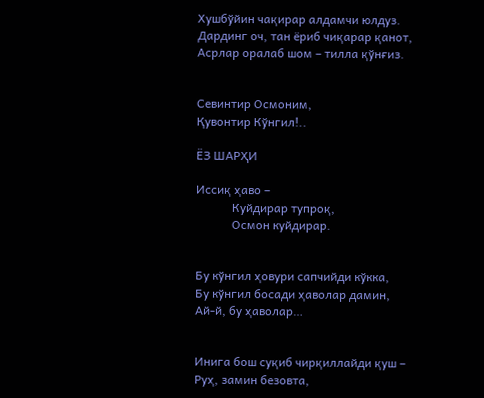Хушбўйин чақирар алдамчи юлдуз.
Дардинг оч, тан ёриб чиқарар қанот,
Асрлар оралаб шом – тилла қўнғиз.


Севинтир Осмоним,
Қувонтир Кўнгил!..

ЁЗ ШАРҲИ

Иссиқ ҳаво –
            Куйдирар тупроқ,
            Осмон куйдирар.


Бу кўнгил ҳовури сапчийди кўкка,
Бу кўнгил босади ҳаволар дамин,
Ай-й, бу ҳаволар…


Инига бош суқиб чирқиллайди қуш –
Руҳ, замин безовта,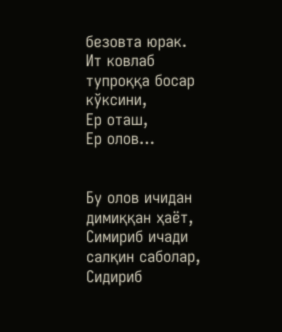безовта юрак.
Ит ковлаб тупроққа босар кўксини,
Ер оташ,
Ер олов…


Бу олов ичидан димиққан ҳаёт,
Симириб ичади салқин саболар,
Сидириб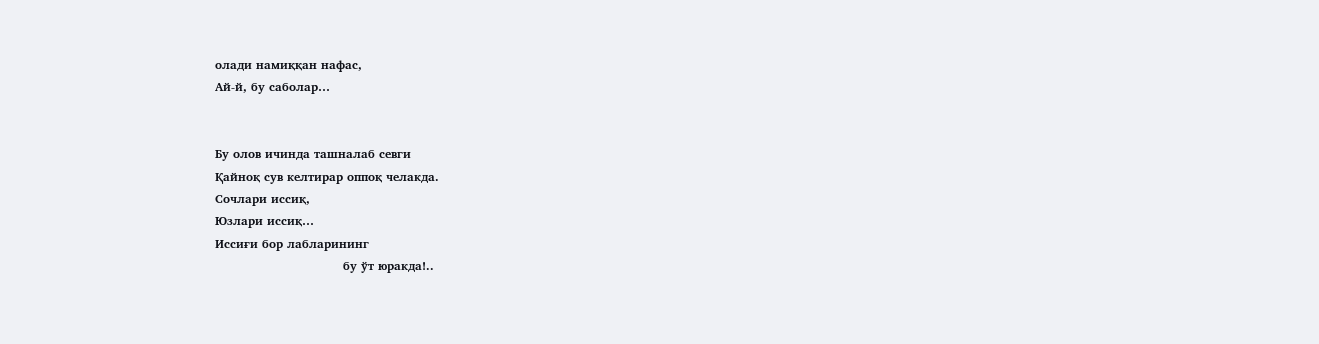олади намиққан нафас,
Ай-й, бу саболар…


Бу олов ичинда ташналаб севги
Қайноқ сув келтирар оппоқ челакда.
Сочлари иссиқ,
Юзлари иссиқ…
Иссиғи бор лабларининг
                                бу ўт юракда!..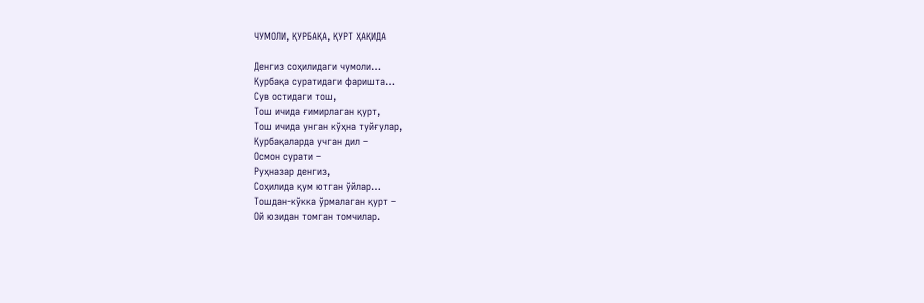ЧУМОЛИ, ҚУРБАҚА, ҚУРТ ҲАҚИДА

Денгиз соҳилидаги чумоли…
Қурбақа суратидаги фаришта…
Сув остидаги тош,
Тош ичида ғимирлаган қурт,
Тош ичида унган кўҳна туйғулар,
Қурбақаларда учган дил –
Осмон сурати –
Руҳназар денгиз,
Соҳилида қум ютган ўйлар…
Тошдан-кўкка ўрмалаган қурт –
Ой юзидан томган томчилар.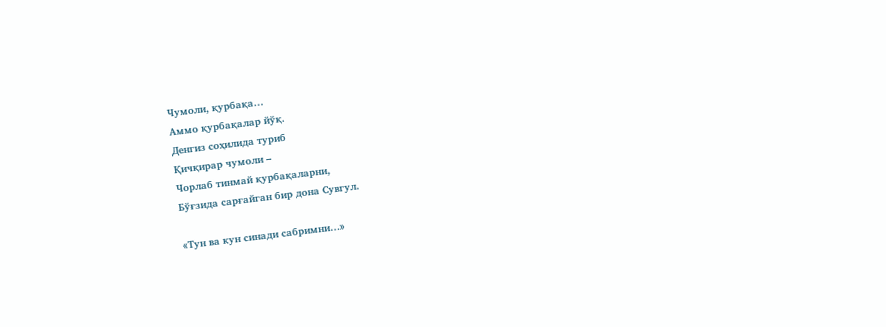Чумоли, қурбақа…
Аммо қурбақалар йўқ.
Денгиз соҳилида туриб
Қичқирар чумоли –
Чорлаб тинмай қурбақаларни,
Бўғзида сарғайган бир дона Сувгул.

«Тун ва кун синади сабримни…»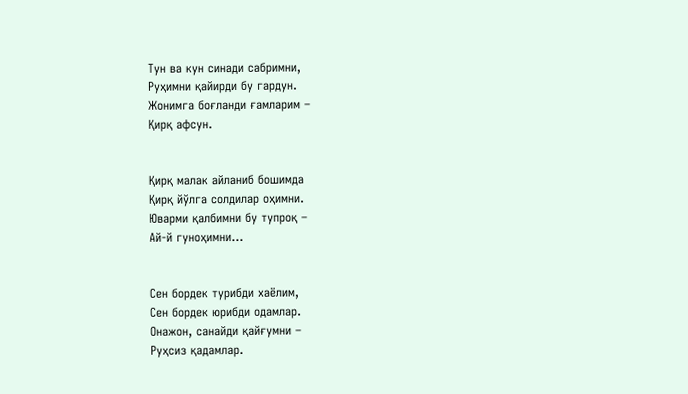Тун ва кун синади сабримни,
Руҳимни қайирди бу гардун.
Жонимга боғланди ғамларим –
Қирқ афсун.


Қирқ малак айланиб бошимда
Қирқ йўлга солдилар оҳимни.
Юварми қалбимни бу тупроқ –
Ай-й гуноҳимни…


Сен бордек турибди хаёлим,
Сен бордек юрибди одамлар.
Онажон, санайди қайғумни –
Руҳсиз қадамлар.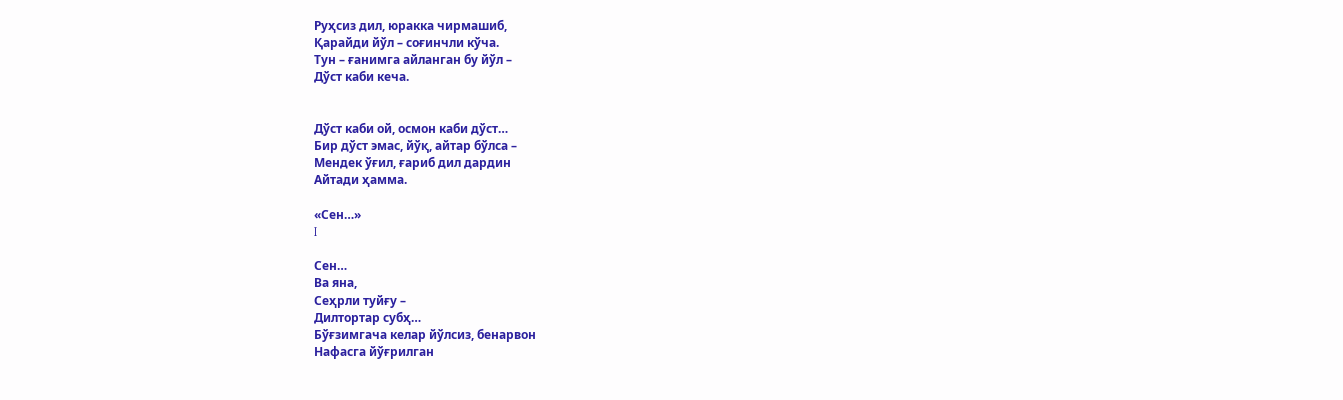Руҳсиз дил, юракка чирмашиб,
Қарайди йўл – соғинчли кўча.
Тун – ғанимга айланган бу йўл –
Дўст каби кеча.


Дўст каби ой, осмон каби дўст…
Бир дўст эмас, йўқ, айтар бўлса –
Мендек ўғил, ғариб дил дардин
Айтади ҳамма.

«Сен…»
I

Сен…
Ва яна,
Сеҳрли туйғу –
Дилтортар субҳ…
Бўғзимгача келар йўлсиз, бенарвон
Нафасга йўғрилган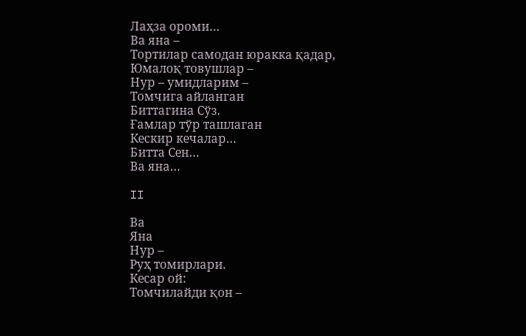Лаҳза ороми…
Ва яна –
Тортилар самодан юракка қадар,
Юмалоқ товушлар –
Нур – умидларим –
Томчига айланган
Биттагина Сўз.
Ғамлар тўр ташлаган
Кескир кечалар…
Битта Сен…
Ва яна…

II

Ва
Яна
Нур –
Руҳ томирлари.
Кесар ой:
Томчилайди қон –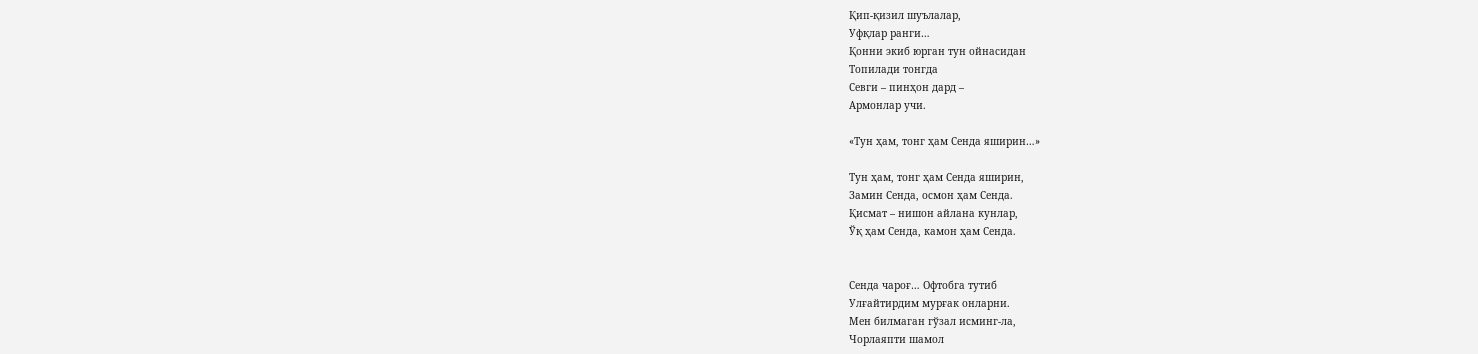Қип-қизил шуълалар,
Уфқлар ранги…
Қонни экиб юрган тун ойнасидан
Топилади тонгда
Севги – пинҳон дард –
Армонлар учи.

«Тун ҳам, тонг ҳам Сенда яширин…»

Тун ҳам, тонг ҳам Сенда яширин,
Замин Сенда, осмон ҳам Сенда.
Қисмат – нишон айлана кунлар,
Ўқ ҳам Сенда, камон ҳам Сенда.


Сенда чароғ… Офтобга тутиб
Улғайтирдим мурғак онларни.
Мен билмаган гўзал исминг-ла,
Чорлаяпти шамол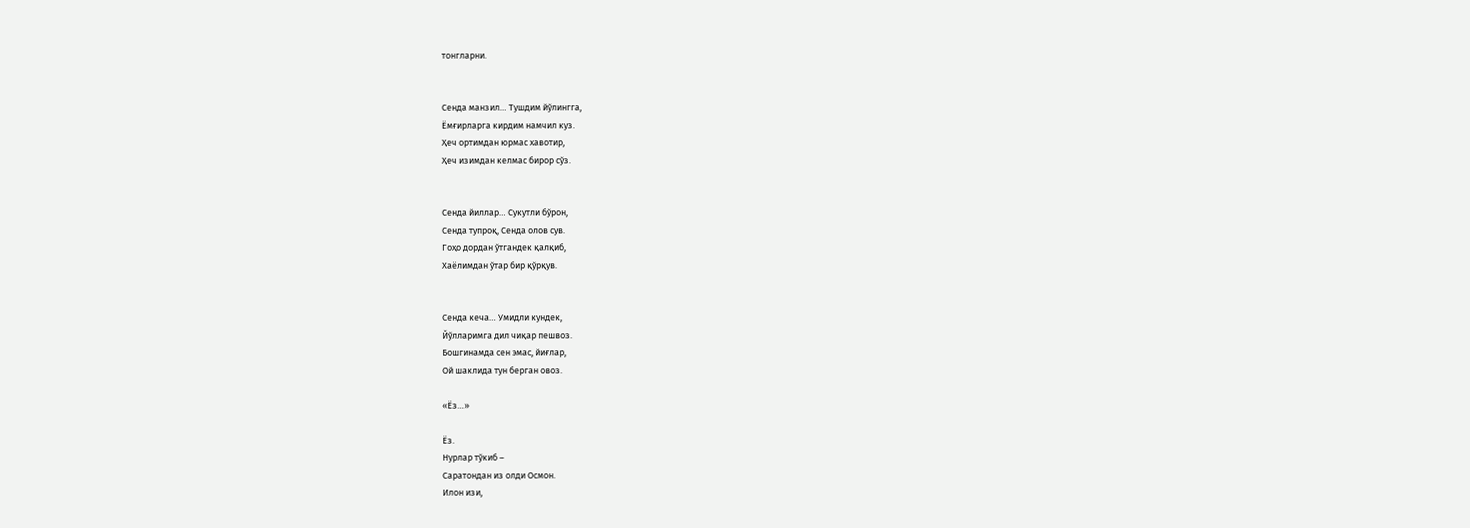тонгларни.


Сенда манзил… Тушдим йўлингга,
Ёмғирларга кирдим намчил куз.
Ҳеч ортимдан юрмас хавотир,
Ҳеч изимдан келмас бирор сўз.


Сенда йиллар… Сукутли бўрон,
Сенда тупроқ, Сенда олов сув.
Гоҳо дордан ўтгандек қалқиб,
Хаёлимдан ўтар бир қўрқув.


Сенда кеча… Умидли кундек,
Йўлларимга дил чиқар пешвоз.
Бошгинамда сен эмас, йиғлар,
Ой шаклида тун берган овоз.

«Ёз…»

Ёз.
Нурлар тўкиб –
Саратондан из олди Осмон.
Илон изи,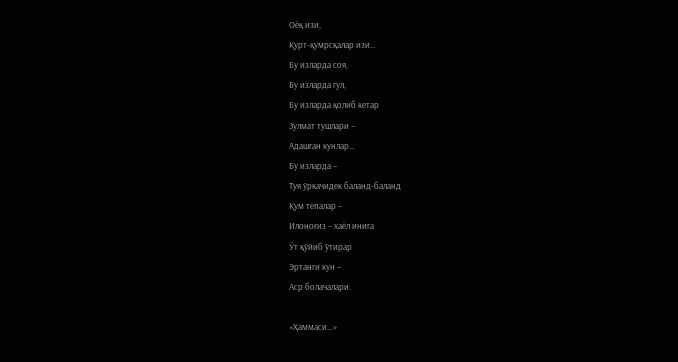Оёқ изи,
Қурт-қумрсқалар изи…
Бу изларда соя,
Бу изларда гул,
Бу изларда қолиб кетар
Зулмат тушлари –
Адашган кунлар…
Бу изларда –
Туя ўркачидек баланд-баланд
Қум тепалар –
Илоноғиз – хаёл инига
Ўт қўйиб ўтирар
Эртанги кун –
Аср болачалари.

«Ҳаммаси…»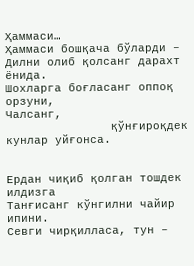Ҳаммаси…
Ҳаммаси бошқача бўларди –
Дилни олиб қолсанг дарахт ёнида.
Шохларга боғласанг оппоқ орзуни,
Чалсанг,
               қўнғироқдек кунлар уйғонса.


Ердан чиқиб қолган тошдек илдизга
Танғисанг кўнгилни чайир ипини.
Севги чирқилласа, тун –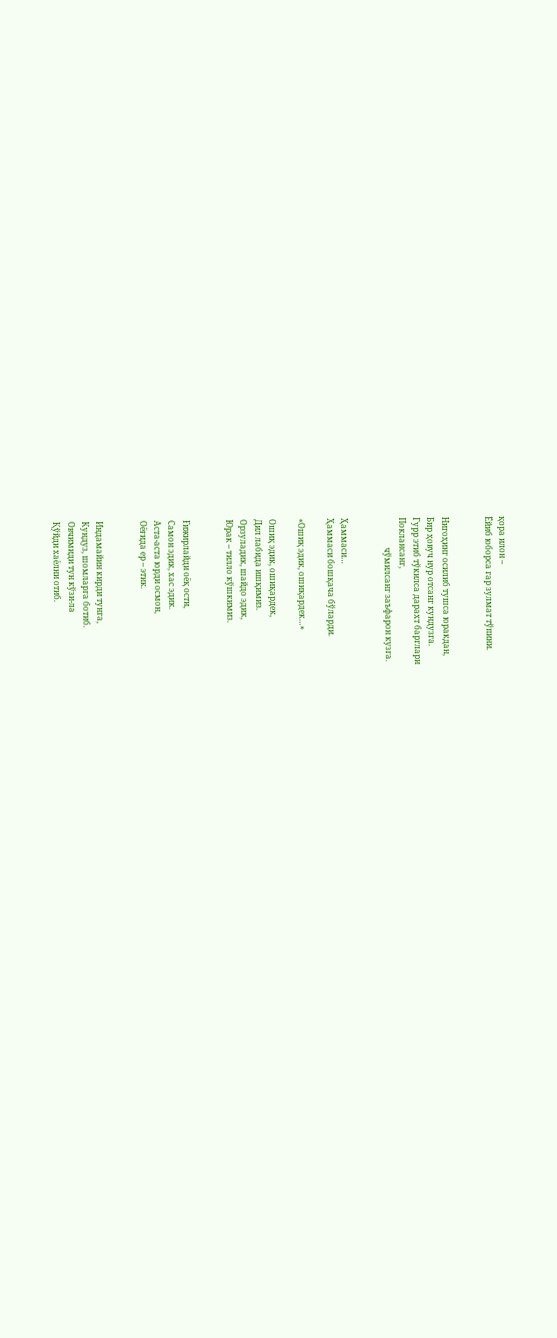қора илон –
Ёйиб юборса гар зулмат тўпини.


Нигоҳинг осилиб тушса юракдан,
Бир ҳовуч нур отсанг кундузга.
Гурр этиб тўкилса дарахт барглари
Поклансанг,
               чўмилсанг заъфарон кузга.


Ҳаммаси…
Ҳаммаси бошқача бўларди.

«Ошиқ эдик, ошиқардек…»

Ошиқ эдик, ошиқардек,
Дил лабида ишқимиз.
Орзуладик, шайдо эдик,
Юрак – тилло кўшкимиз.


Ғижирлайди оёқ ости,
Самон эдик, хас эдик.
Аста-аста юрди осмон,
Оёғида ер – этик.


Индамайин кирди тунга,
Кундуз, шомларга ботиб.
Овчимиди тун кўзи-ла
Қўйди хаёлни отиб.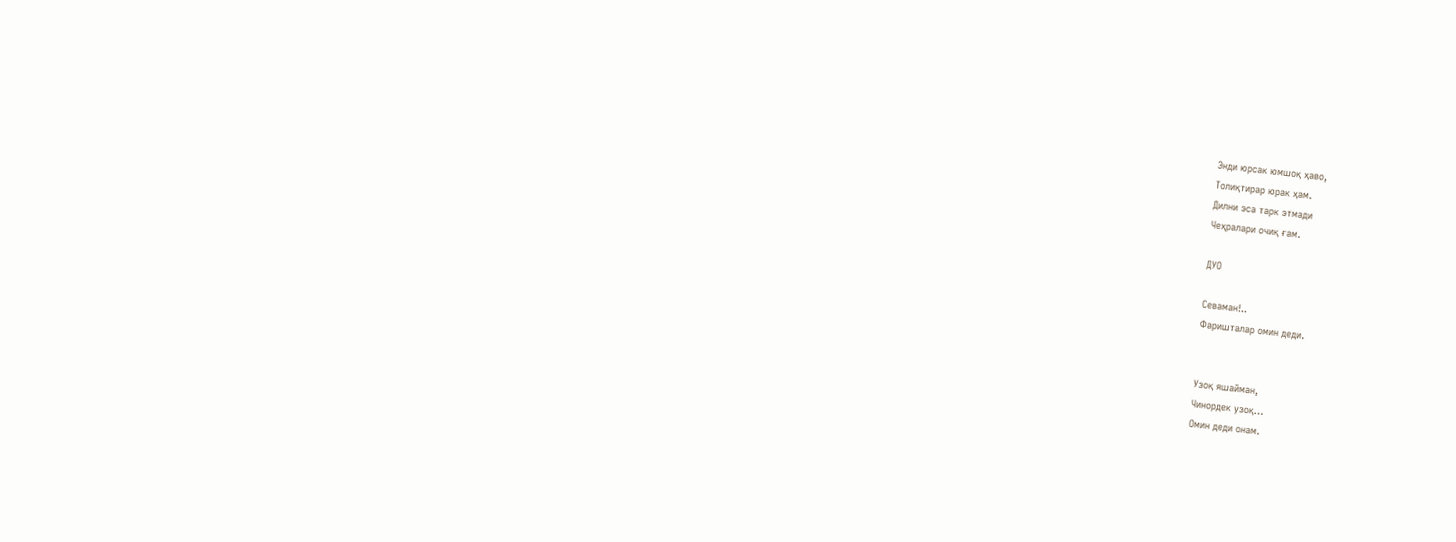Энди юрсак юмшоқ ҳаво,
Толиқтирар юрак ҳам.
Дилни эса тарк этмади
Чеҳралари очиқ ғам.

ДУО

Севаман!..
Фаришталар омин деди.


Узоқ яшайман,
Чинордек узоқ…
Омин деди онам.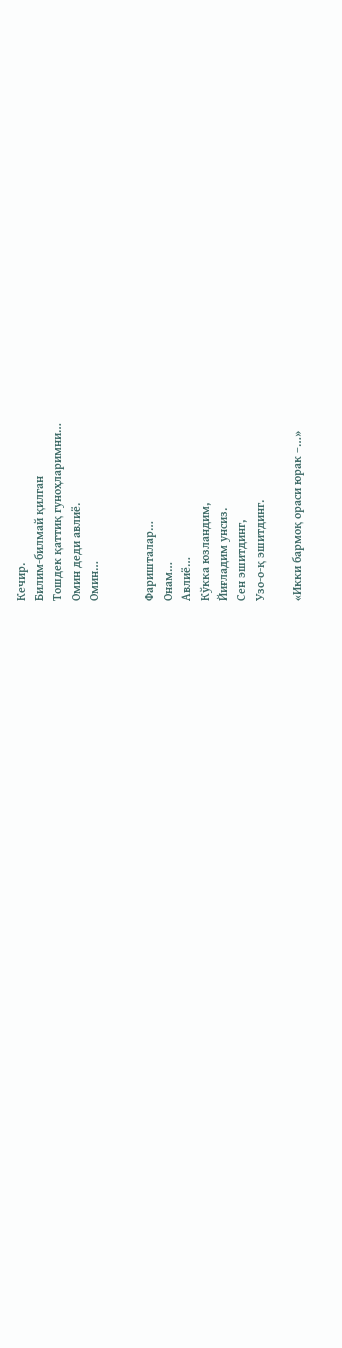Кечир.
Билим-билмай қилган
Тошдек қаттиқ гуноҳларимни…
Омин деди авлиё.
Омин…


Фаришталар…
Онам…
Авлиё…
Кўкка юзландим,
Йиғладим унсиз.
Сен эшитдинг,
Узо-о-қ эшитдинг.

«Икки бармоқ ораси юрак –…»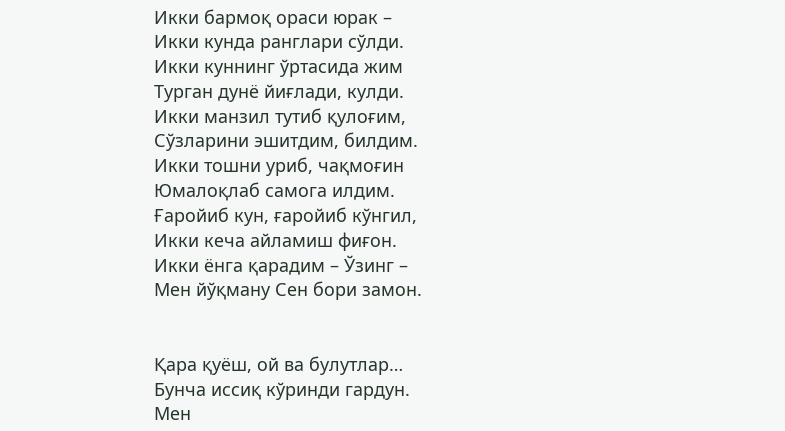Икки бармоқ ораси юрак –
Икки кунда ранглари сўлди.
Икки куннинг ўртасида жим
Турган дунё йиғлади, кулди.
Икки манзил тутиб қулоғим,
Сўзларини эшитдим, билдим.
Икки тошни уриб, чақмоғин
Юмалоқлаб самога илдим.
Ғаройиб кун, ғаройиб кўнгил,
Икки кеча айламиш фиғон.
Икки ёнга қарадим – Ўзинг –
Мен йўқману Сен бори замон.


Қара қуёш, ой ва булутлар…
Бунча иссиқ кўринди гардун.
Мен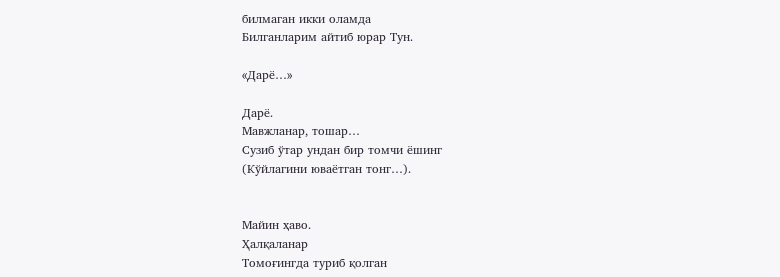билмаган икки оламда
Билганларим айтиб юрар Тун.

«Дарё…»

Дарё.
Мавжланар, тошар…
Сузиб ўтар ундан бир томчи ёшинг
(Кўйлагини юваётган тонг…).


Майин ҳаво.
Ҳалқаланар
Томоғингда туриб қолган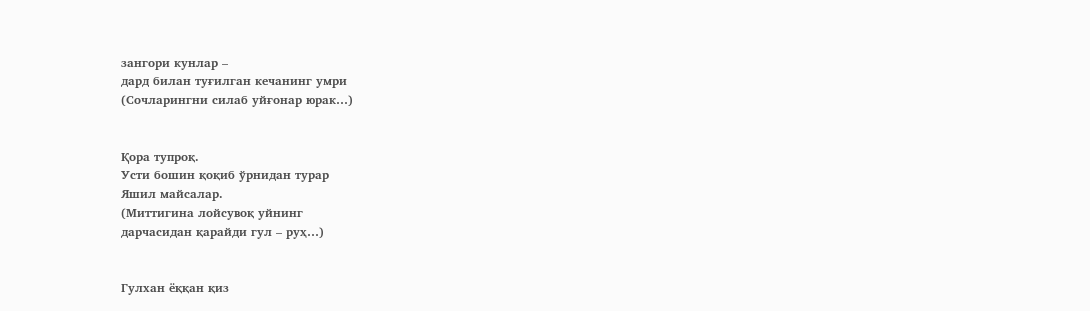зангори кунлар –
дард билан туғилган кечанинг умри
(Сочларингни силаб уйғонар юрак…)


Қора тупроқ.
Усти бошин қоқиб ўрнидан турар
Яшил майсалар.
(Миттигина лойсувоқ уйнинг
дарчасидан қарайди гул – руҳ…)


Гулхан ёққан қиз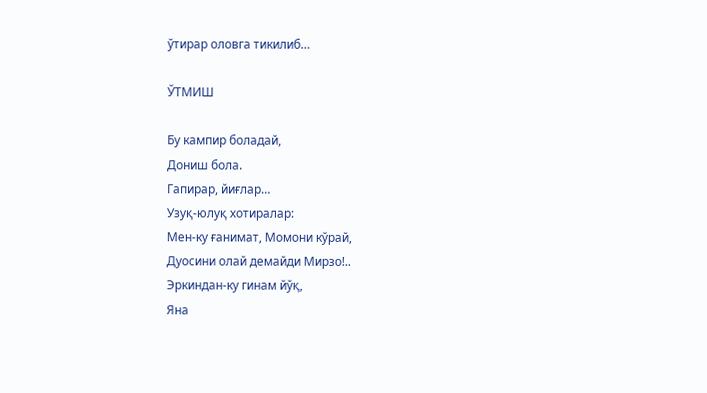ўтирар оловга тикилиб…

ЎТМИШ

Бу кампир боладай,
Дониш бола.
Гапирар, йиғлар…
Узуқ-юлуқ хотиралар:
Мен-ку ғанимат, Момони кўрай,
Дуосини олай демайди Мирзо!..
Эркиндан-ку гинам йўқ,
Яна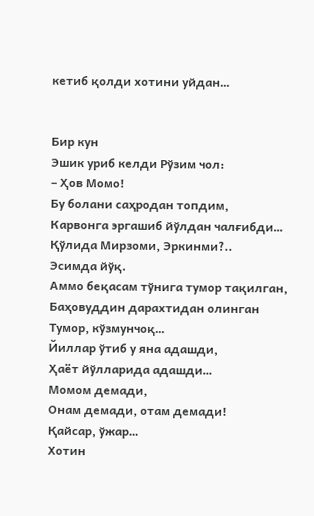кетиб қолди хотини уйдан…


Бир кун
Эшик уриб келди Рўзим чол:
– Ҳов Момо!
Бу болани саҳродан топдим,
Карвонга эргашиб йўлдан чалғибди…
Қўлида Мирзоми, Эркинми?..
Эсимда йўқ.
Аммо беқасам тўнига тумор тақилган,
Баҳовуддин дарахтидан олинган
Тумор, кўзмунчоқ…
Йиллар ўтиб у яна адашди,
Ҳаёт йўлларида адашди…
Момом демади,
Онам демади, отам демади!
Қайсар, ўжар…
Хотин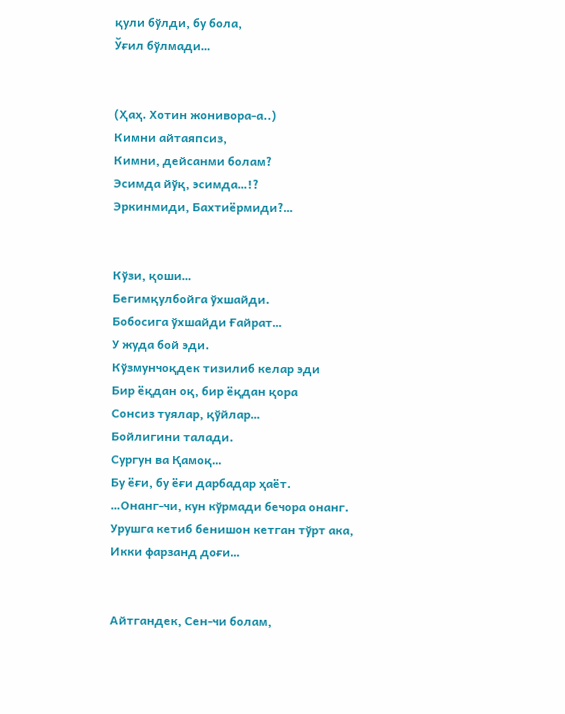қули бўлди, бу бола,
Ўғил бўлмади…


(Ҳаҳ. Хотин жонивора-а..)
Кимни айтаяпсиз,
Кимни, дейсанми болам?
Эсимда йўқ, эсимда…!?
Эркинмиди, Бахтиёрмиди?…


Кўзи, қоши…
Бегимқулбойга ўхшайди.
Бобосига ўхшайди Ғайрат…
У жуда бой эди.
Кўзмунчоқдек тизилиб келар эди
Бир ёқдан оқ, бир ёқдан қора
Сонсиз туялар, қўйлар…
Бойлигини талади.
Сургун ва Қамоқ…
Бу ёғи, бу ёғи дарбадар ҳаёт.
…Онанг-чи, кун кўрмади бечора онанг.
Урушга кетиб бенишон кетган тўрт ака,
Икки фарзанд доғи…


Айтгандек, Сен-чи болам,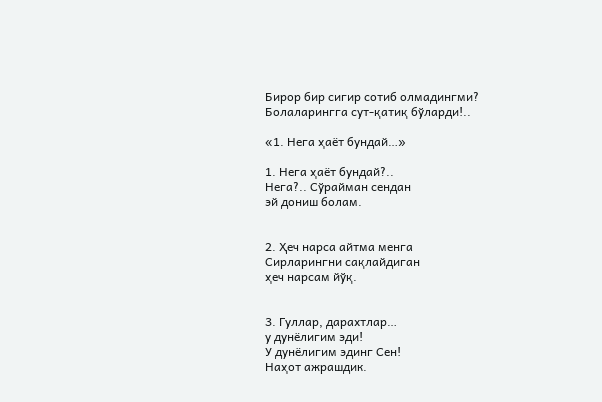Бирор бир сигир сотиб олмадингми?
Болаларингга сут-қатиқ бўларди!..

«1. Нега ҳаёт бундай…»

1. Нега ҳаёт бундай?..
Нега?.. Сўрайман сендан
эй дониш болам.


2. Ҳеч нарса айтма менга
Сирларингни сақлайдиган
ҳеч нарсам йўқ.


3. Гуллар, дарахтлар…
у дунёлигим эди!
У дунёлигим эдинг Сен!
Наҳот ажрашдик.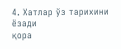4. Хатлар ўз тарихини ёзади
қора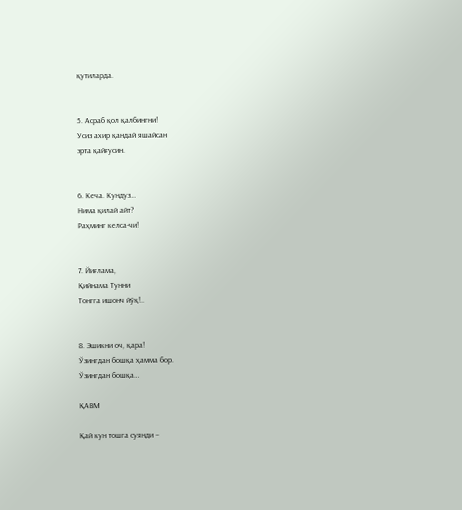қутиларда.


5. Асраб қол қалбингни!
Усиз ахир қандай яшайсан
эрта қайғусин.


6. Кеча. Кундуз…
Нима қилай айт?
Раҳминг келса-чи!


7. Йиғлама,
Қийнама Тунни
Тонгга ишонч йўқ!..


8. Эшикни оч, қара!
Ўзингдан бошқа ҳамма бор.
Ўзингдан бошқа…

ҚАВМ

Қай кун тошга суянди –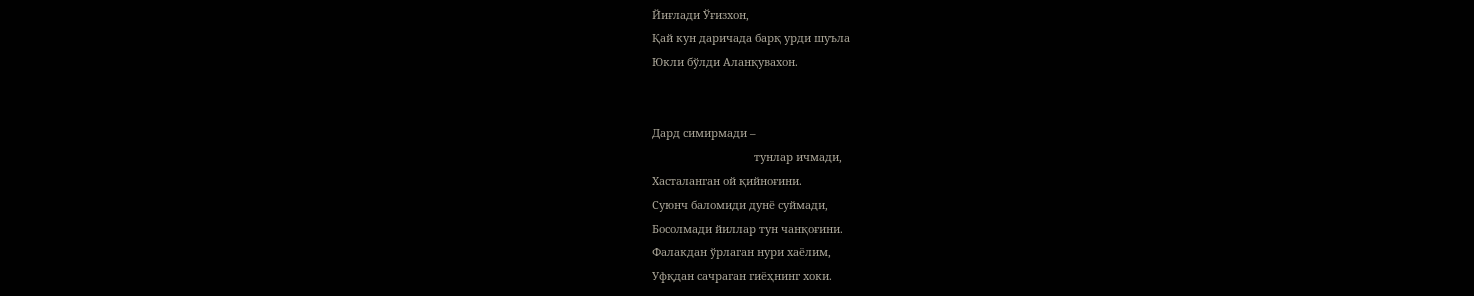Йиғлади Ўғизхон,
Қай кун даричада барқ урди шуъла
Юкли бўлди Аланқувахон.


Дард симирмади –
                                  тунлар ичмади,
Хасталанган ой қийноғини.
Суюнч баломиди дунё суймади,
Босолмади йиллар тун чанқоғини.
Фалакдан ўрлаган нури хаёлим,
Уфқдан сачраган гиёҳнинг хоки.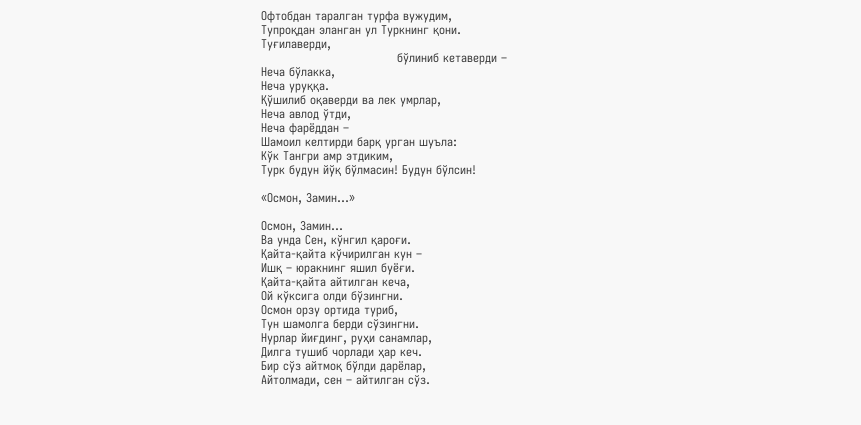Офтобдан таралган турфа вужудим,
Тупроқдан эланган ул Туркнинг қони.
Туғилаверди,
                                  бўлиниб кетаверди –
Неча бўлакка,
Неча уруққа.
Қўшилиб оқаверди ва лек умрлар,
Неча авлод ўтди,
Неча фарёддан –
Шамоил келтирди барқ урган шуъла:
Кўк Тангри амр этдиким,
Турк будун йўқ бўлмасин! Будун бўлсин!

«Осмон, Замин…»

Осмон, Замин…
Ва унда Сен, кўнгил қароғи.
Қайта-қайта кўчирилган кун –
Ишқ – юракнинг яшил буёғи.
Қайта-қайта айтилган кеча,
Ой кўксига олди бўзингни.
Осмон орзу ортида туриб,
Тун шамолга берди сўзингни.
Нурлар йиғдинг, руҳи санамлар,
Дилга тушиб чорлади ҳар кеч.
Бир сўз айтмоқ бўлди дарёлар,
Айтолмади, сен – айтилган сўз.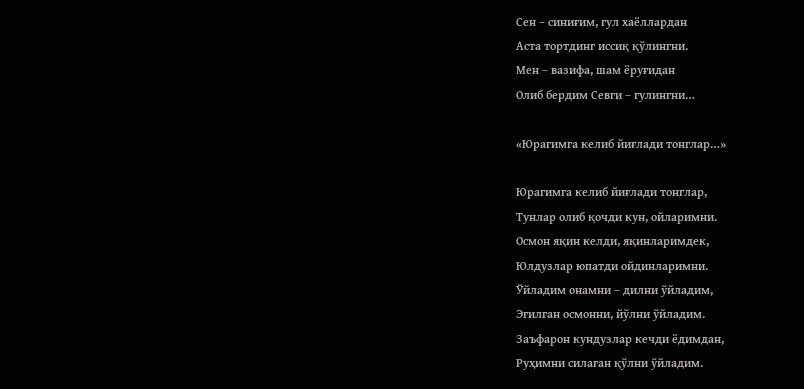Сен – синиғим, гул хаёллардан
Аста тортдинг иссиқ қўлингни.
Мен – вазифа, шам ёруғидан
Олиб бердим Севги – гулингни…

«Юрагимга келиб йиғлади тонглар…»

Юрагимга келиб йиғлади тонглар,
Тунлар олиб қочди кун, ойларимни.
Осмон яқин келди, яқинларимдек,
Юлдузлар юпатди ойдинларимни.
Ўйладим онамни – дилни ўйладим,
Эгилган осмонни, йўлни ўйладим.
Заъфарон кундузлар кечди ёдимдан,
Руҳимни силаган қўлни ўйладим.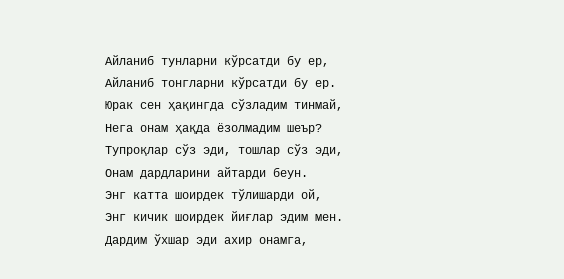Айланиб тунларни кўрсатди бу ер,
Айланиб тонгларни кўрсатди бу ер.
Юрак сен ҳақингда сўзладим тинмай,
Нега онам ҳақда ёзолмадим шеър?
Тупроқлар сўз эди, тошлар сўз эди,
Онам дардларини айтарди беун.
Энг катта шоирдек тўлишарди ой,
Энг кичик шоирдек йиғлар эдим мен.
Дардим ўхшар эди ахир онамга,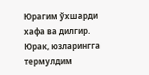Юрагим ўхшарди хафа ва дилгир.
Юрак, юзларингга термулдим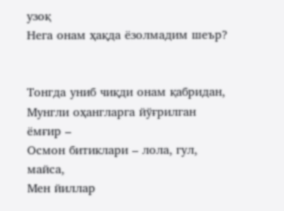узоқ
Нега онам ҳақда ёзолмадим шеър?


Тонгда униб чиқди онам қабридан,
Мунгли оҳангларга йўғрилган ёмғир –
Осмон битиклари – лола, гул, майса,
Мен йиллар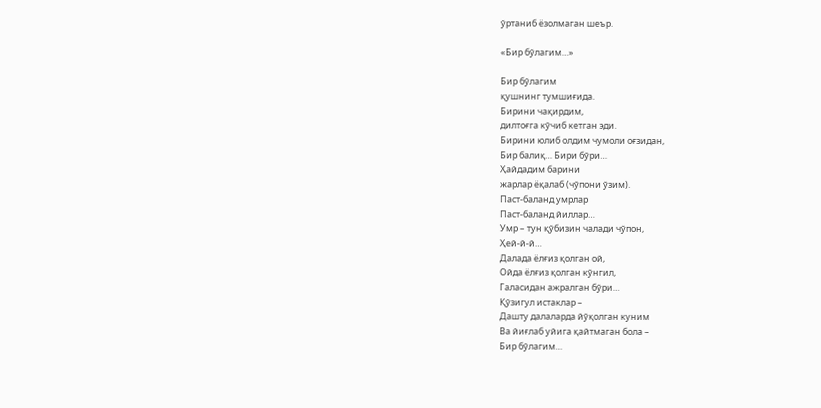ўртаниб ёзолмаган шеър.

«Бир бўлагим…»

Бир бўлагим
қушнинг тумшиғида.
Бирини чақирдим,
дилтоғга кўчиб кетган эди.
Бирини юлиб олдим чумоли оғзидан,
Бир балиқ… Бири бўри…
Ҳайдадим барини
жарлар ёқалаб (чўпони ўзим).
Паст-баланд умрлар
Паст-баланд йиллар…
Умр – тун қўбизин чалади чўпон,
Ҳей-й-й…
Далада ёлғиз қолган ой,
Ойда ёлғиз қолган кўнгил,
Галасидан ажралган бўри…
Қўзигул истаклар –
Дашту далаларда йўқолган куним
Ва йиғлаб уйига қайтмаган бола –
Бир бўлагим…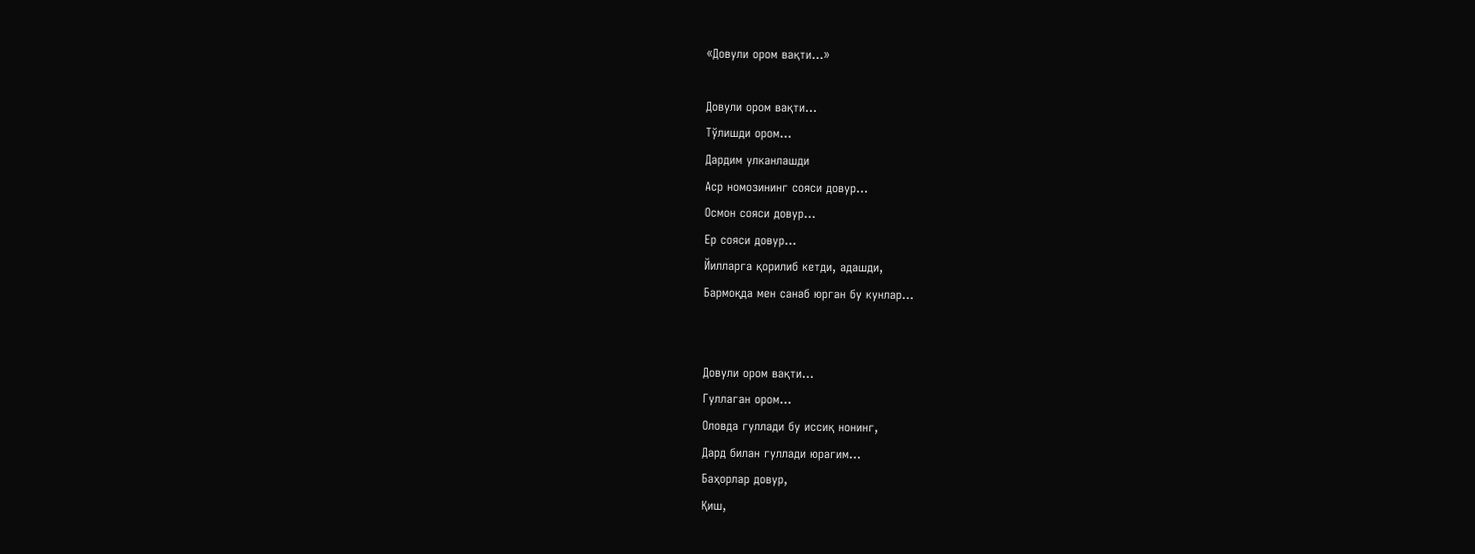«Довули ором вақти…»

Довули ором вақти…
Тўлишди ором…
Дардим улканлашди
Аср номозининг сояси довур…
Осмон сояси довур…
Ер сояси довур…
Йилларга қорилиб кетди, адашди,
Бармоқда мен санаб юрган бу кунлар…


Довули ором вақти…
Гуллаган ором…
Оловда гуллади бу иссиқ нонинг,
Дард билан гуллади юрагим…
Баҳорлар довур,
Қиш,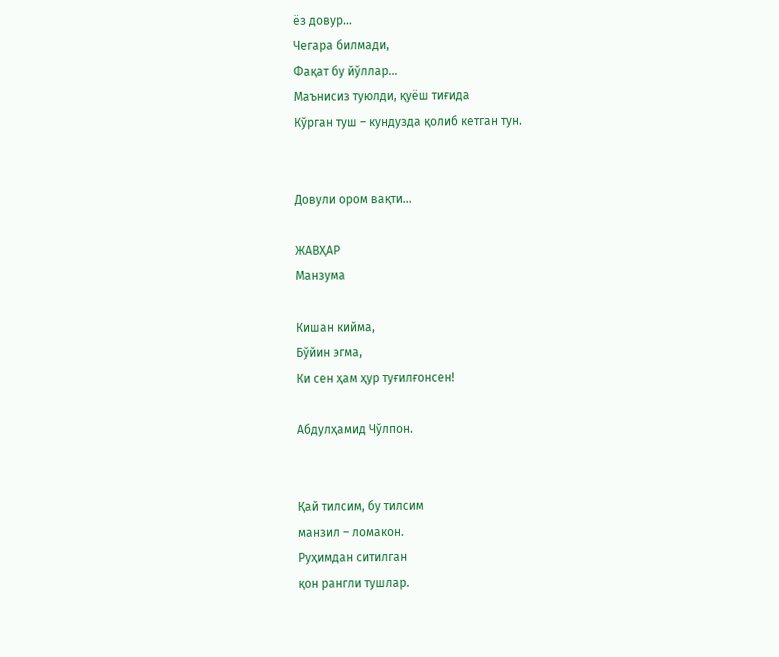ёз довур…
Чегара билмади,
Фақат бу йўллар…
Маънисиз туюлди, қуёш тиғида
Кўрган туш – кундузда қолиб кетган тун.


Довули ором вақти…

ЖАВҲАР
Манзума

Кишан кийма,
Бўйин эгма,
Ки сен ҳам ҳур туғилғонсен!

Абдулҳамид Чўлпон.


Қай тилсим, бу тилсим
манзил – ломакон.
Руҳимдан ситилган
қон рангли тушлар.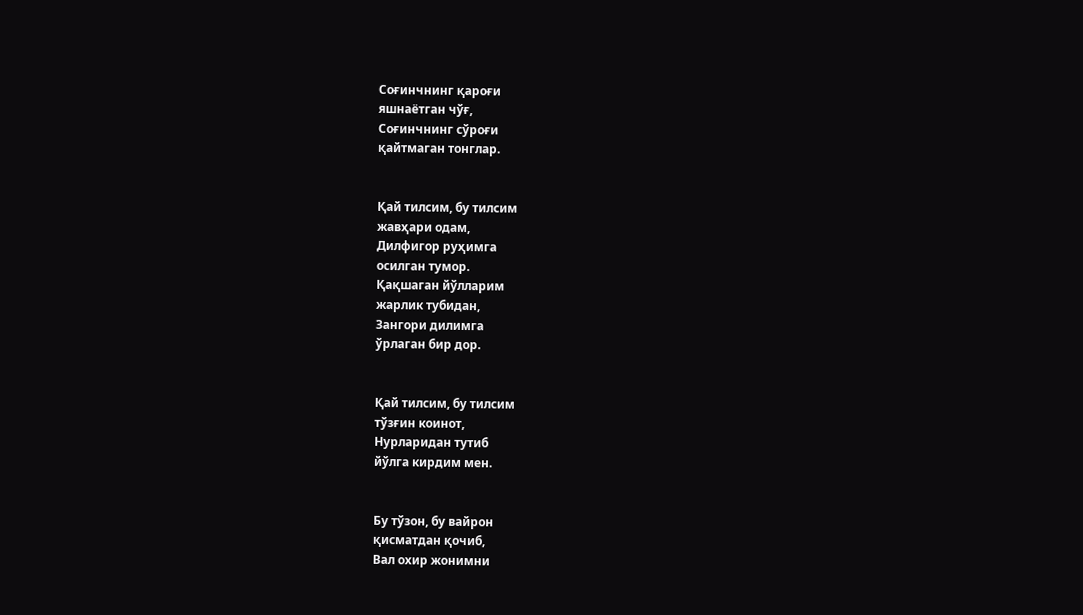Соғинчнинг қароғи
яшнаётган чўғ,
Соғинчнинг сўроғи
қайтмаган тонглар.


Қай тилсим, бу тилсим
жавҳари одам,
Дилфигор руҳимга
осилган тумор.
Қақшаган йўлларим
жарлик тубидан,
Зангори дилимга
ўрлаган бир дор.


Қай тилсим, бу тилсим
тўзғин коинот,
Нурларидан тутиб
йўлга кирдим мен.


Бу тўзон, бу вайрон
қисматдан қочиб,
Вал охир жонимни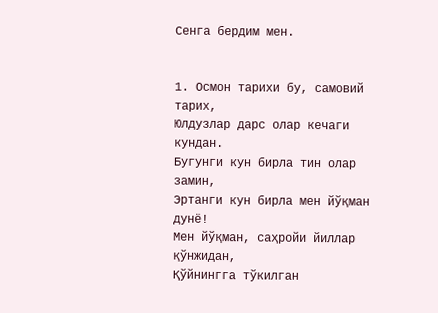Сенга бердим мен.


1. Осмон тарихи бу, самовий тарих,
Юлдузлар дарс олар кечаги кундан.
Бугунги кун бирла тин олар замин,
Эртанги кун бирла мен йўқман дунё!
Мен йўқман, саҳройи йиллар қўнжидан,
Қўйнингга тўкилган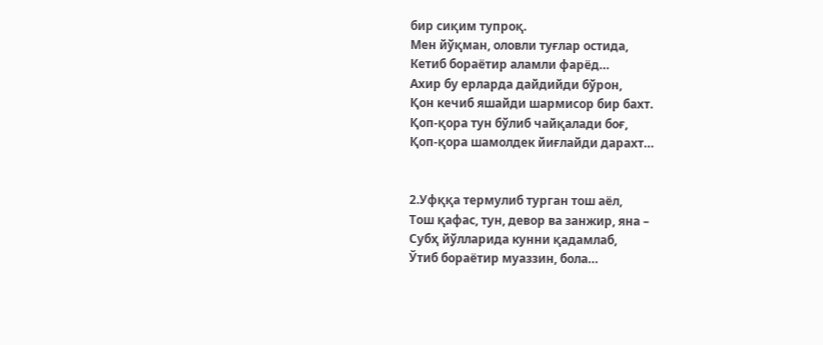бир сиқим тупроқ.
Мен йўқман, оловли туғлар остида,
Кетиб бораётир аламли фарёд…
Ахир бу ерларда дайдийди бўрон,
Қон кечиб яшайди шармисор бир бахт.
Қоп-қора тун бўлиб чайқалади боғ,
Қоп-қора шамолдек йиғлайди дарахт…


2.Уфққа термулиб турган тош аёл,
Тош қафас, тун, девор ва занжир, яна –
Субҳ йўлларида кунни қадамлаб,
Ўтиб бораётир муаззин, бола…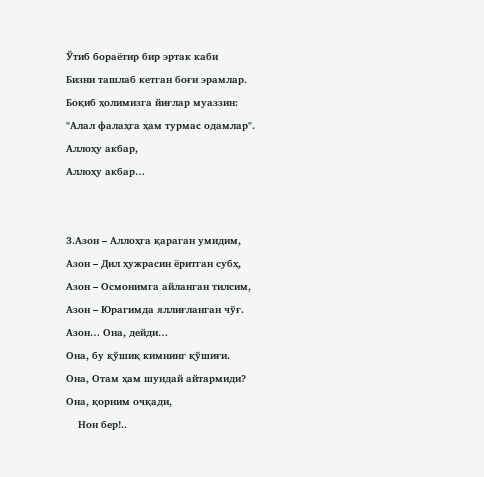Ўтиб бораётир бир эртак каби
Бизни ташлаб кетган боғи эрамлар.
Боқиб ҳолимизга йиғлар муаззин:
"Алал фалаҳга ҳам турмас одамлар".
Аллоҳу акбар,
Аллоҳу акбар…


3.Азон – Аллоҳга қараган умидим,
Азон – Дил ҳужрасин ёритган субҳ,
Азон – Осмонимга айланган тилсим,
Азон – Юрагимда яллиғланган чўғ.
Азон… Она, дейди…
Она, бу қўшиқ кимнинг қўшиғи.
Она, Отам ҳам шундай айтармиди?
Она, қорним очқади,
    Нон бер!..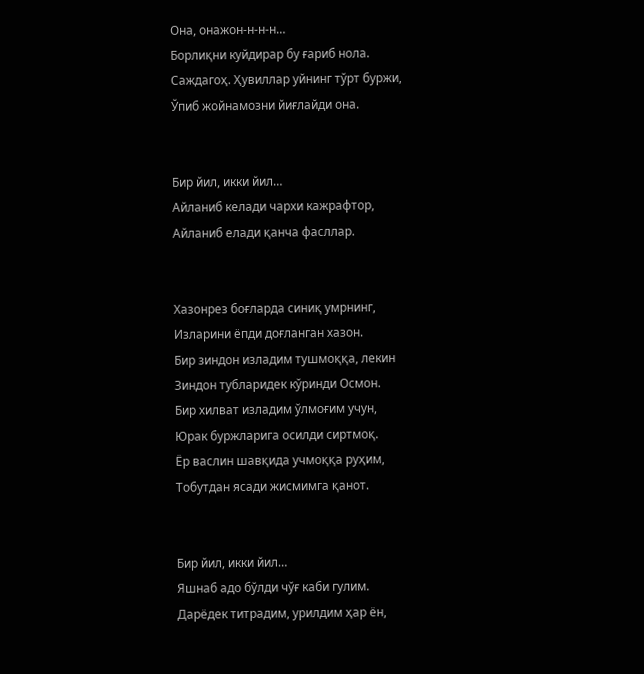Она, онажон-н-н-н…
Борлиқни куйдирар бу ғариб нола.
Саждагоҳ. Ҳувиллар уйнинг тўрт буржи,
Ўпиб жойнамозни йиғлайди она.


Бир йил, икки йил…
Айланиб келади чархи кажрафтор,
Айланиб елади қанча фасллар.


Хазонрез боғларда синиқ умрнинг,
Изларини ёпди доғланган хазон.
Бир зиндон изладим тушмоққа, лекин
Зиндон тубларидек кўринди Осмон.
Бир хилват изладим ўлмоғим учун,
Юрак буржларига осилди сиртмоқ.
Ёр васлин шавқида учмоққа руҳим,
Тобутдан ясади жисмимга қанот.


Бир йил, икки йил…
Яшнаб адо бўлди чўғ каби гулим.
Дарёдек титрадим, урилдим ҳар ён,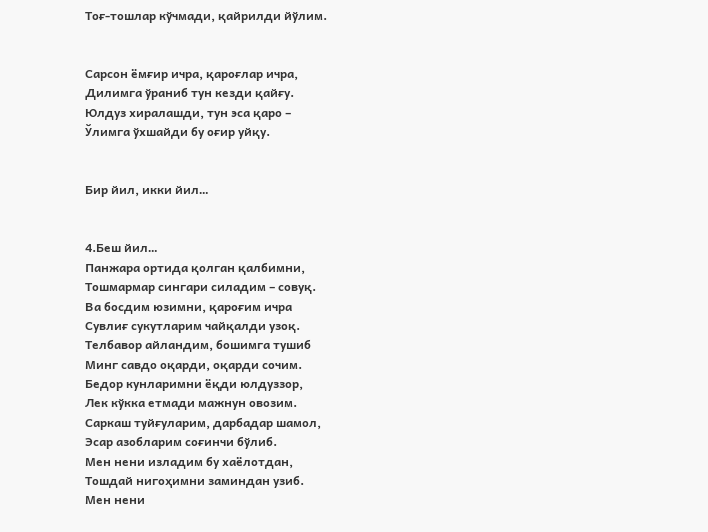Тоғ-тошлар кўчмади, қайрилди йўлим.


Сарсон ёмғир ичра, қароғлар ичра,
Дилимга ўраниб тун кезди қайғу.
Юлдуз хиралашди, тун эса қаро –
Ўлимга ўхшайди бу оғир уйқу.


Бир йил, икки йил…


4.Беш йил…
Панжара ортида қолган қалбимни,
Тошмармар сингари силадим – совуқ.
Ва босдим юзимни, қароғим ичра
Сувлиғ сукутларим чайқалди узоқ.
Телбавор айландим, бошимга тушиб
Минг савдо оқарди, оқарди сочим.
Бедор кунларимни ёқди юлдуззор,
Лек кўкка етмади мажнун овозим.
Саркаш туйғуларим, дарбадар шамол,
Эсар азобларим соғинчи бўлиб.
Мен нени изладим бу хаёлотдан,
Тошдай нигоҳимни заминдан узиб.
Мен нени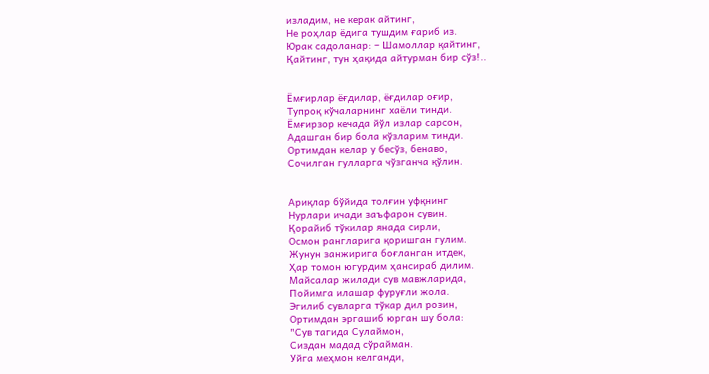изладим, не керак айтинг,
Не роҳлар ёдига тушдим ғариб из.
Юрак садоланар: – Шамоллар қайтинг,
Қайтинг, тун ҳақида айтурман бир сўз!..


Ёмғирлар ёғдилар, ёғдилар оғир,
Тупроқ кўчаларнинг хаёли тинди.
Ёмғирзор кечада йўл излар сарсон,
Адашган бир бола кўзларим тинди.
Ортимдан келар у бесўз, бенаво,
Сочилган гулларга чўзганча қўлин.


Ариқлар бўйида толғин уфқнинг
Нурлари ичади заъфарон сувин.
Қорайиб тўкилар янада сирли,
Осмон рангларига қоришган гулим.
Жунун занжирига боғланган итдек,
Ҳар томон югурдим ҳансираб дилим.
Майсалар жилади сув мавжларида,
Пойимга илашар фуруғли жола.
Эгилиб сувларга тўкар дил розин,
Ортимдан эргашиб юрган шу бола:
"Сув тагида Сулаймон,
Сиздан мадад сўрайман.
Уйга меҳмон келганди,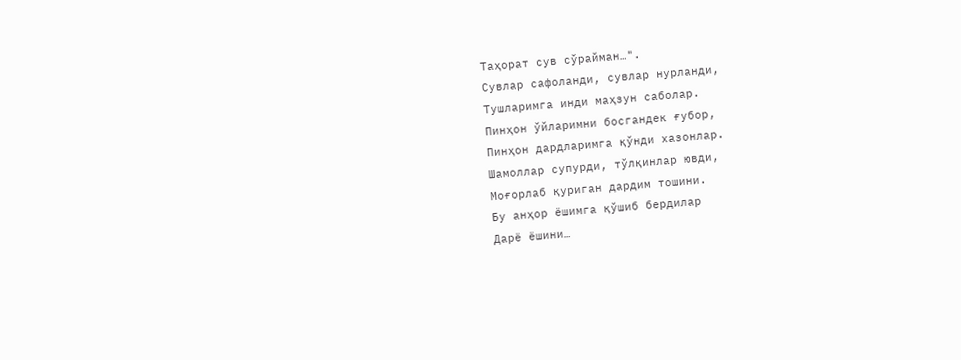Таҳорат сув сўрайман…".
Сувлар сафоланди, сувлар нурланди,
Тушларимга инди маҳзун саболар.
Пинҳон ўйларимни босгандек ғубор,
Пинҳон дардларимга қўнди хазонлар.
Шамоллар супурди, тўлқинлар ювди,
Моғорлаб қуриган дардим тошини.
Бу анҳор ёшимга қўшиб бердилар
Дарё ёшини…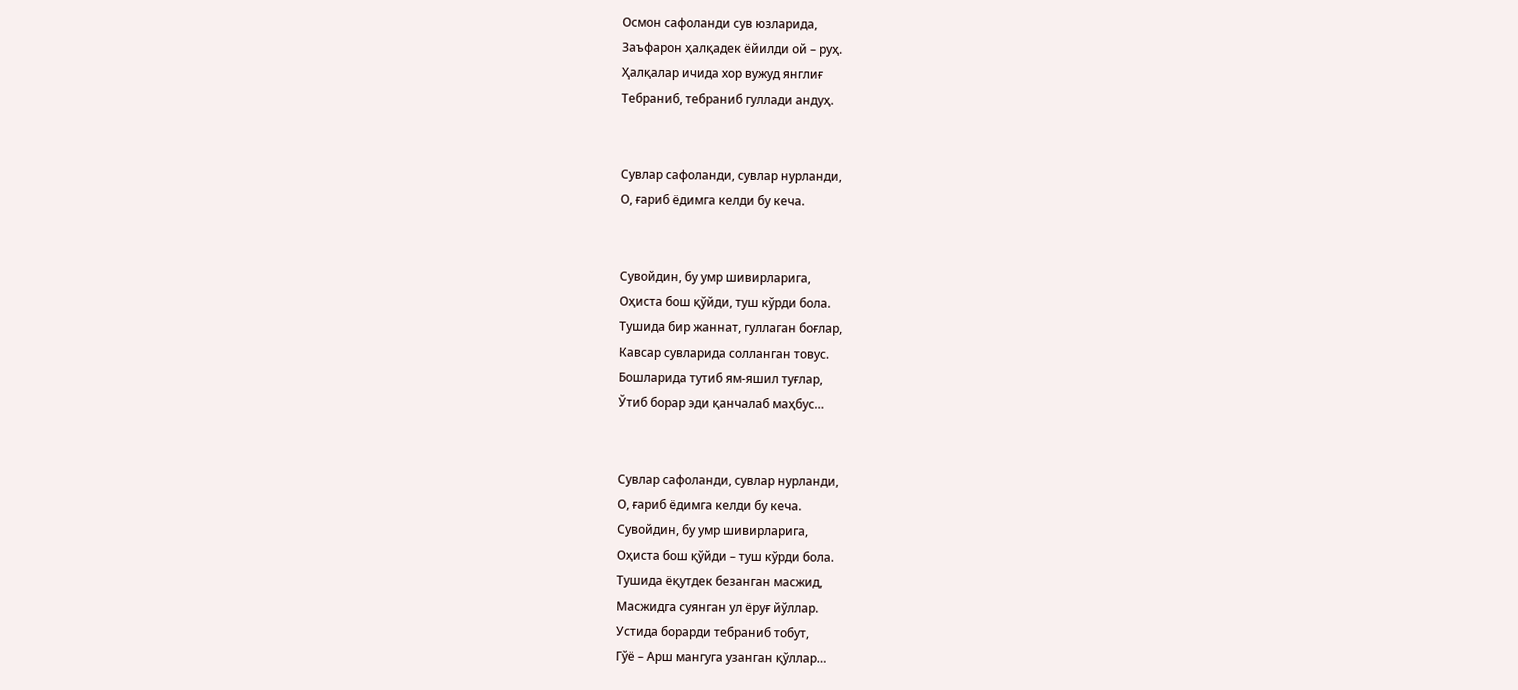Осмон сафоланди сув юзларида,
Заъфарон ҳалқадек ёйилди ой – руҳ.
Ҳалқалар ичида хор вужуд янглиғ
Тебраниб, тебраниб гуллади андуҳ.


Сувлар сафоланди, сувлар нурланди,
О, ғариб ёдимга келди бу кеча.


Сувойдин, бу умр шивирларига,
Оҳиста бош қўйди, туш кўрди бола.
Тушида бир жаннат, гуллаган боғлар,
Кавсар сувларида солланган товус.
Бошларида тутиб ям-яшил туғлар,
Ўтиб борар эди қанчалаб маҳбус…


Сувлар сафоланди, сувлар нурланди,
О, ғариб ёдимга келди бу кеча.
Сувойдин, бу умр шивирларига,
Оҳиста бош қўйди – туш кўрди бола.
Тушида ёқутдек безанган масжид,
Масжидга суянган ул ёруғ йўллар.
Устида борарди тебраниб тобут,
Гўё – Арш мангуга узанган қўллар…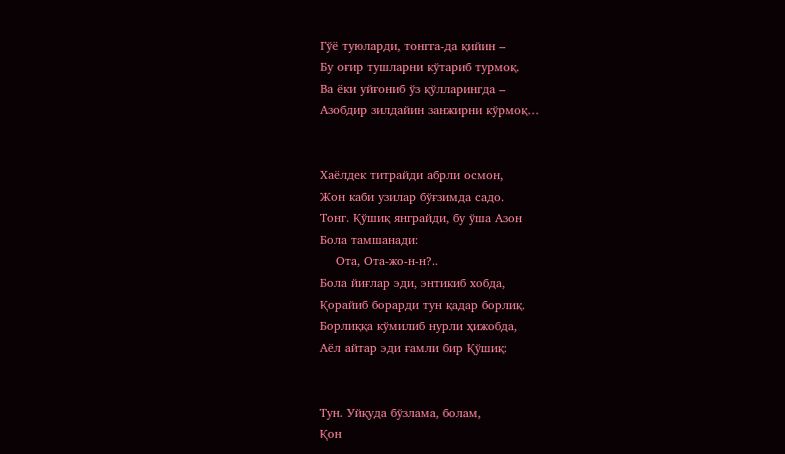Гўё туюларди, тонгга-да қийин –
Бу оғир тушларни кўтариб турмоқ.
Ва ёки уйғониб ўз қўлларингда –
Азобдир зилдайин занжирни кўрмоқ…


Хаёлдек титрайди абрли осмон,
Жон каби узилар бўғзимда садо.
Тонг. Қўшиқ янграйди, бу ўша Азон
Бола тамшанади:
    Ота, Ота-жо-н-н?..
Бола йиғлар эди, энтикиб хобда,
Қорайиб борарди тун қадар борлиқ.
Борлиққа кўмилиб нурли ҳижобда,
Аёл айтар эди ғамли бир Қўшиқ:


Тун. Уйқуда бўзлама, болам,
Қон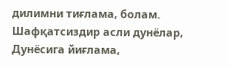дилимни тиғлама, болам.
Шафқатсиздир асли дунёлар,
Дунёсига йиғлама,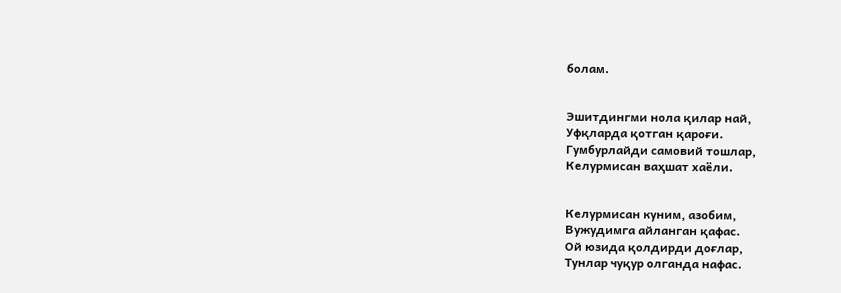болам.


Эшитдингми нола қилар най,
Уфқларда қотган қароғи.
Гумбурлайди самовий тошлар,
Келурмисан ваҳшат хаёли.


Келурмисан куним, азобим,
Вужудимга айланган қафас.
Ой юзида қолдирди доғлар,
Тунлар чуқур олганда нафас.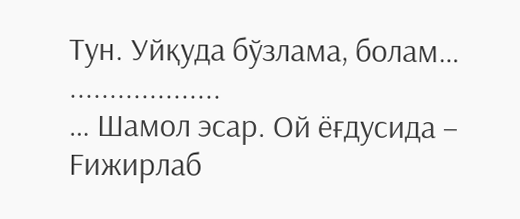Тун. Уйқуда бўзлама, болам…
...................
… Шамол эсар. Ой ёғдусида –
Fижирлаб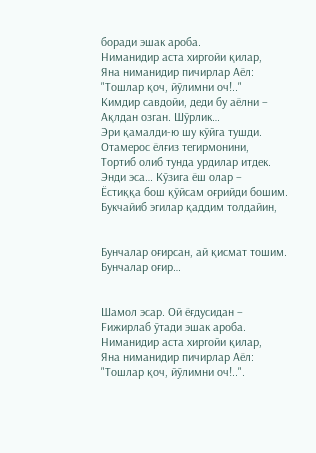боради эшак ароба.
Ниманидир аста хиргойи қилар,
Яна ниманидир пичирлар Аёл:
"Тошлар қоч, йўлимни оч!.."
Кимдир савдойи, деди бу аёлни –
Ақлдан озган. Шўрлик…
Эри қамалди-ю шу кўйга тушди.
Отамерос ёлғиз тегирмонини,
Тортиб олиб тунда урдилар итдек.
Энди эса… Кўзига ёш олар –
Ёстиққа бош қўйсам оғрийди бошим.
Букчайиб эгилар қаддим толдайин,


Бунчалар оғирсан, ай қисмат тошим.
Бунчалар оғир…


Шамол эсар. Ой ёғдусидан –
Fижирлаб ўтади эшак ароба.
Ниманидир аста хиргойи қилар,
Яна ниманидир пичирлар Аёл:
"Тошлар қоч, йўлимни оч!..".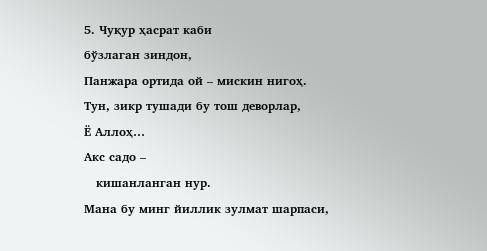5. Чуқур ҳасрат каби
бўзлаган зиндон,
Панжара ортида ой – мискин нигоҳ.
Тун, зикр тушади бу тош деворлар,
Ё Аллоҳ…
Акс садо –
   кишанланган нур.
Мана бу минг йиллик зулмат шарпаси,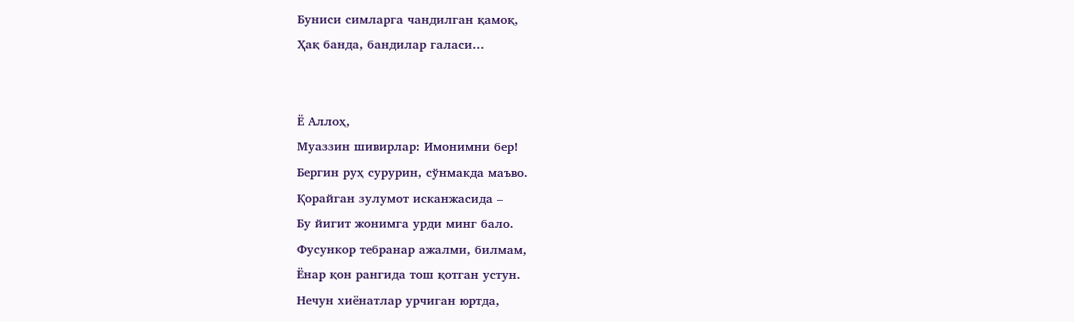Буниси симларга чандилган қамоқ,
Ҳақ банда, бандилар галаси…


Ё Аллоҳ,
Муаззин шивирлар: Имонимни бер!
Бергин руҳ сурурин, сўнмакда маъво.
Қорайган зулумот исканжасида –
Бу йигит жонимга урди минг бало.
Фусункор тебранар ажалми, билмам,
Ёнар қон рангида тош қотган устун.
Нечун хиёнатлар урчиган юртда,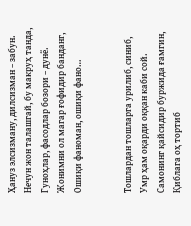Ҳануз элсизману, дилсизман – забун.
Нечун жон талашгай, бу макруҳ танда,
Гуноҳлар, фасодлар бозори – дунё.
Жонимни ол магар ғофидир банданг,
Ошиқи фаноман, ошиқи фано…


Тошлардан тошларга урилиб, синиб,
Умр ҳам оқарди оққан каби сой.
Самонинг қайсидир буржида ғамгин,
Қиблага оҳ тортиб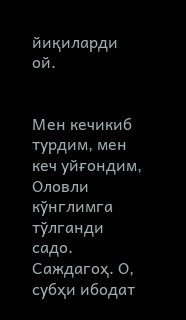йиқиларди ой.


Мен кечикиб турдим, мен кеч уйғондим,
Оловли кўнглимга тўлганди садо.
Саждагоҳ. О, субҳи ибодат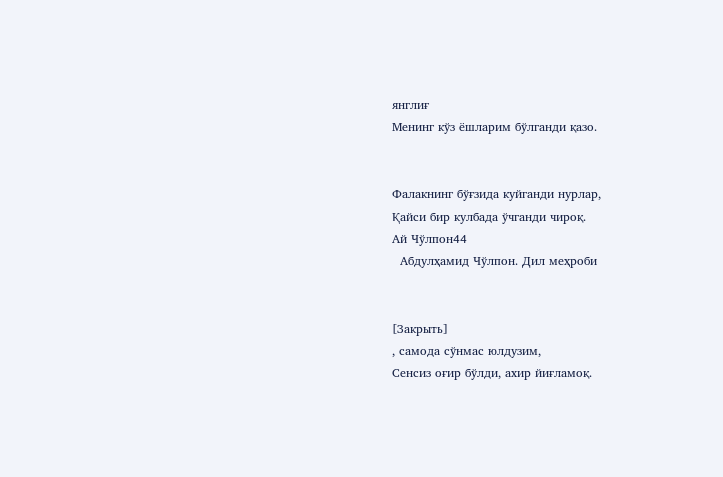янглиғ
Менинг кўз ёшларим бўлганди қазо.


Фалакнинг бўғзида куйганди нурлар,
Қайси бир кулбада ўчганди чироқ.
Ай Чўлпон44
  Абдулҳамид Чўлпон. Дил меҳроби


[Закрыть]
, самода сўнмас юлдузим,
Сенсиз оғир бўлди, ахир йиғламоқ.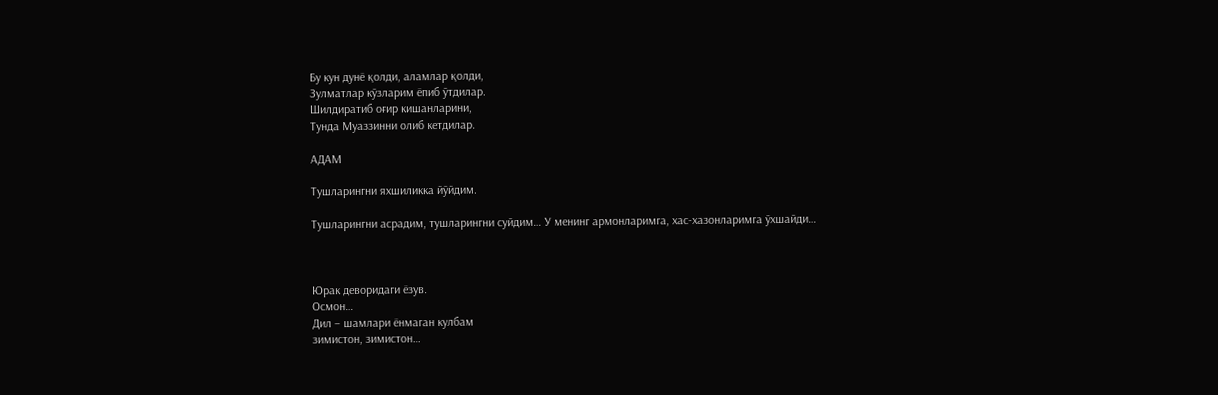Бу кун дунё қолди, аламлар қолди,
Зулматлар кўзларим ёпиб ўтдилар.
Шилдиратиб оғир кишанларини,
Тунда Муаззинни олиб кетдилар.

АДАМ

Тушларингни яхшиликка йўйдим.

Тушларингни асрадим, тушларингни суйдим… У менинг армонларимга, хас-хазонларимга ўхшайди…



Юрак деворидаги ёзув.
Осмон…
Дил – шамлари ёнмаган кулбам
зимистон, зимистон…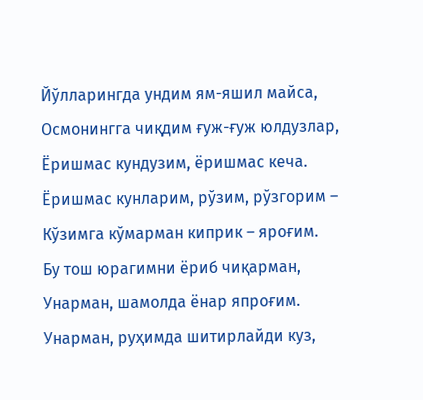Йўлларингда ундим ям-яшил майса,
Осмонингга чиқдим ғуж-ғуж юлдузлар,
Ёришмас кундузим, ёришмас кеча.
Ёришмас кунларим, рўзим, рўзгорим –
Кўзимга кўмарман киприк – яроғим.
Бу тош юрагимни ёриб чиқарман,
Унарман, шамолда ёнар япроғим.
Унарман, руҳимда шитирлайди куз,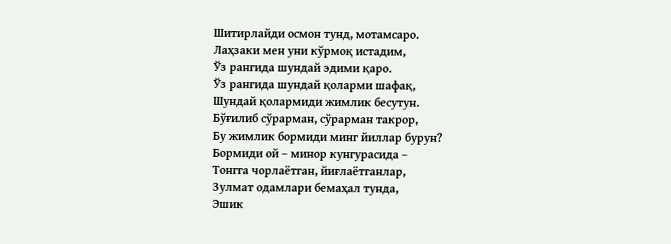Шитирлайди осмон тунд, мотамсаро.
Лаҳзаки мен уни кўрмоқ истадим,
Ўз рангида шундай эдими қаро.
Ўз рангида шундай қоларми шафақ,
Шундай қолармиди жимлик бесутун.
Бўғилиб сўрарман, сўрарман такрор,
Бу жимлик бормиди минг йиллар бурун?
Бормиди ой – минор кунгурасида –
Тонгга чорлаётган, йиғлаётганлар,
Зулмат одамлари бемаҳал тунда,
Эшик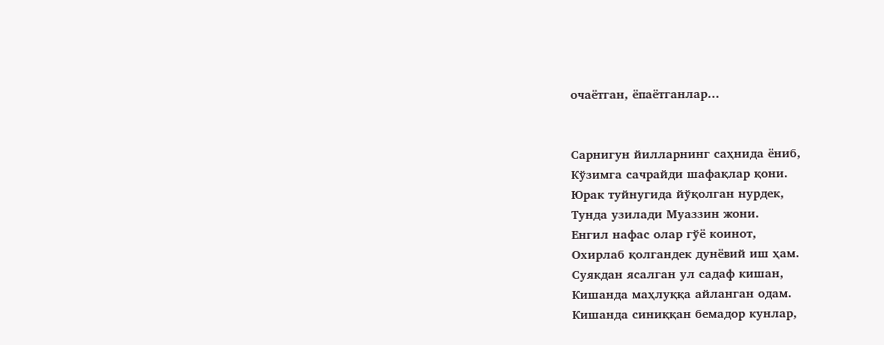очаётган, ёпаётганлар…


Сарнигун йилларнинг саҳнида ёниб,
Кўзимга сачрайди шафақлар қони.
Юрак туйнугида йўқолган нурдек,
Тунда узилади Муаззин жони.
Енгил нафас олар гўё коинот,
Охирлаб қолгандек дунёвий иш ҳам.
Суякдан ясалган ул садаф кишан,
Кишанда маҳлуққа айланган одам.
Кишанда синиққан бемадор кунлар,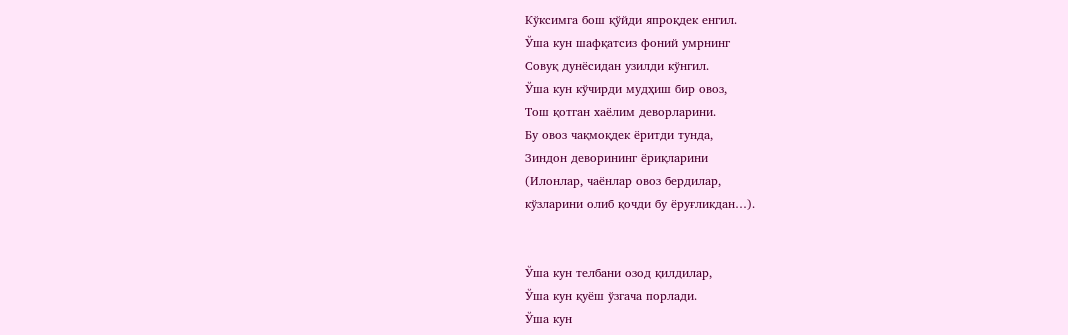Кўксимга бош қўйди япроқдек енгил.
Ўша кун шафқатсиз фоний умрнинг
Совуқ дунёсидан узилди кўнгил.
Ўша кун кўчирди мудҳиш бир овоз,
Тош қотган хаёлим деворларини.
Бу овоз чақмоқдек ёритди тунда,
Зиндон деворининг ёриқларини
(Илонлар, чаёнлар овоз бердилар,
кўзларини олиб қочди бу ёруғликдан…).


Ўша кун телбани озод қилдилар,
Ўша кун қуёш ўзгача порлади.
Ўша кун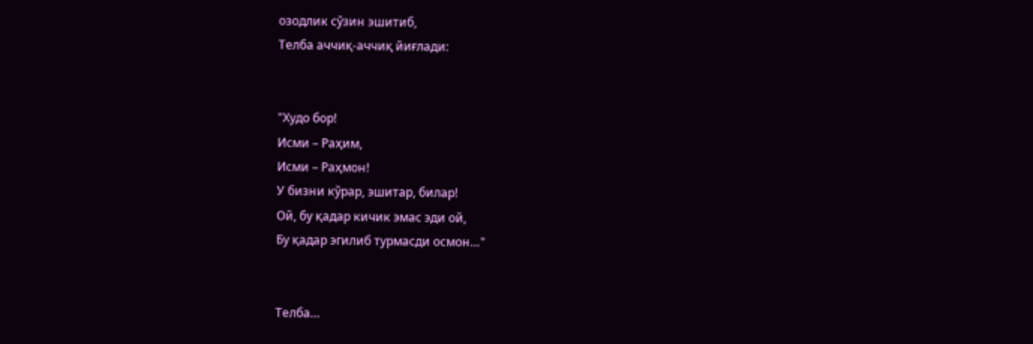озодлик сўзин эшитиб,
Телба аччиқ-аччиқ йиғлади:


"Худо бор!
Исми – Раҳим,
Исми – Раҳмон!
У бизни кўрар, эшитар, билар!
Ой, бу қадар кичик эмас эди ой,
Бу қадар эгилиб турмасди осмон…"


Телба…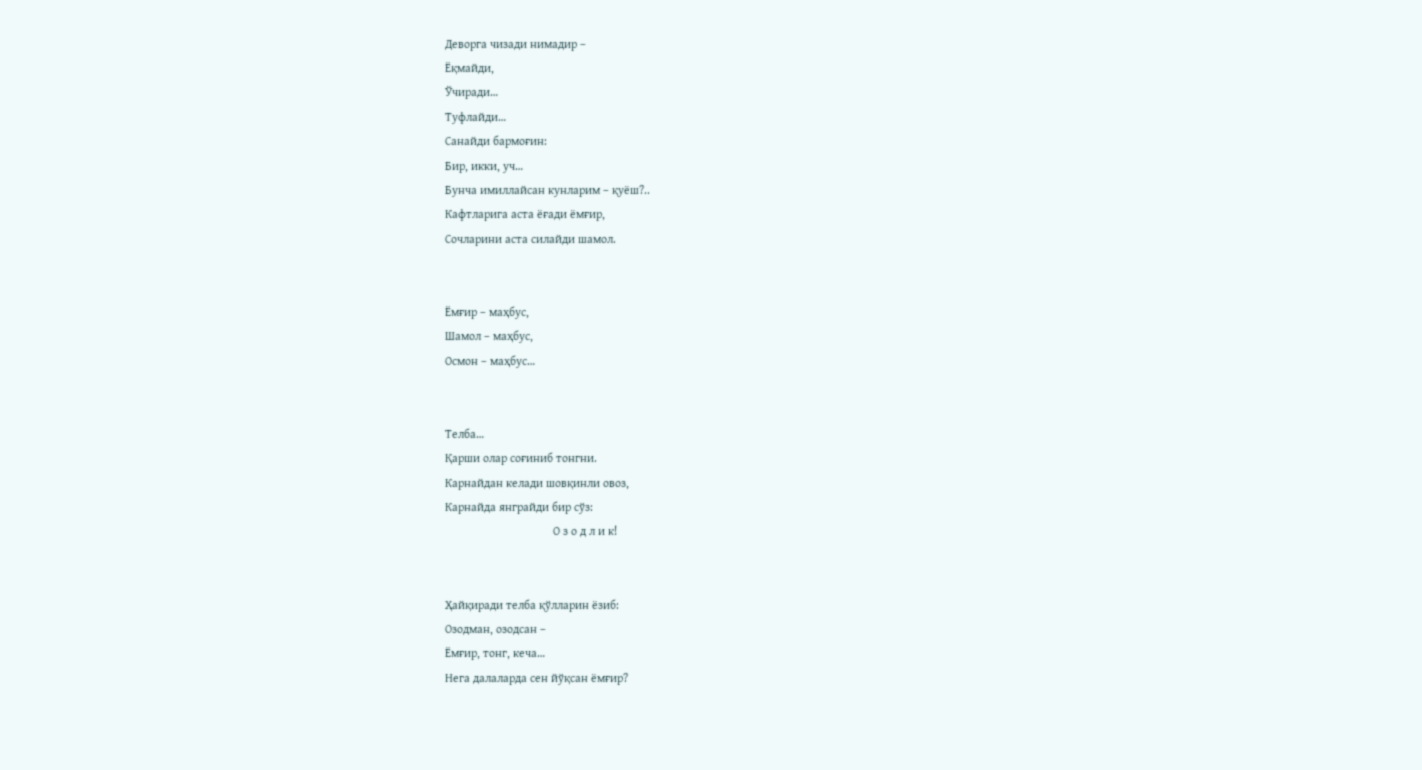Деворга чизади нимадир –
Ёқмайди,
Ўчиради…
Туфлайди…
Санайди бармоғин:
Бир, икки, уч…
Бунча имиллайсан кунларим – қуёш?..
Кафтларига аста ёғади ёмғир,
Сочларини аста силайди шамол.


Ёмғир – маҳбус,
Шамол – маҳбус,
Осмон – маҳбус…


Телба…
Қарши олар соғиниб тонгни.
Карнайдан келади шовқинли овоз,
Карнайда янграйди бир сўз:
                                    О з о д л и к!


Ҳайқиради телба қўлларин ёзиб:
Озодман, озодсан –
Ёмғир, тонг, кеча…
Нега далаларда сен йўқсан ёмғир?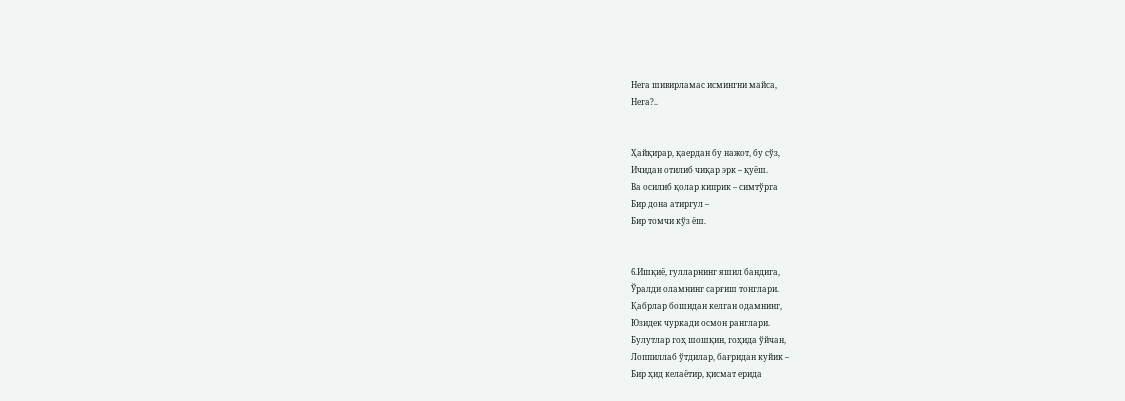Нега шивирламас исмингни майса,
Нега?..


Ҳайқирар, қаердан бу нажот, бу сўз,
Ичидан отилиб чиқар эрк – қуёш.
Ва осилиб қолар киприк – симтўрга
Бир дона атиргул –
Бир томчи кўз ёш.


6.Ишқиё, гулларнинг яшил бандига,
Ўралди оламнинг сарғиш тонглари.
Қабрлар бошидан келган одамнинг,
Юзидек чуркади осмон ранглари.
Булутлар гоҳ шошқин, гоҳида ўйчан,
Лоппиллаб ўтдилар, бағридан куйик –
Бир ҳид келаётир, қисмат ерида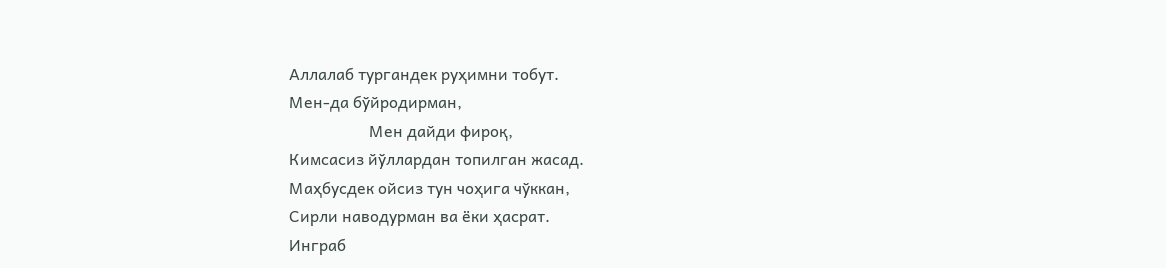Аллалаб тургандек руҳимни тобут.
Мен-да бўйродирман,
                    Мен дайди фироқ,
Кимсасиз йўллардан топилган жасад.
Маҳбусдек ойсиз тун чоҳига чўккан,
Сирли наводурман ва ёки ҳасрат.
Инграб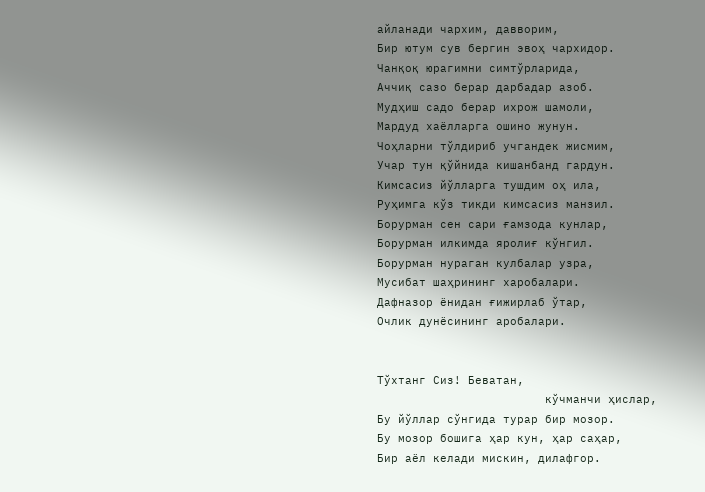айланади чархим, давворим,
Бир ютум сув бергин эвоҳ чархидор.
Чанқоқ юрагимни симтўрларида,
Аччиқ сазо берар дарбадар азоб.
Мудҳиш садо берар ихрож шамоли,
Мардуд хаёлларга ошино жунун.
Чоҳларни тўлдириб учгандек жисмим,
Учар тун қўйнида кишанбанд гардун.
Кимсасиз йўлларга тушдим оҳ ила,
Руҳимга кўз тикди кимсасиз манзил.
Борурман сен сари ғамзода кунлар,
Борурман илкимда яролиғ кўнгил.
Борурман нураган кулбалар узра,
Мусибат шаҳрининг харобалари.
Дафназор ёнидан ғижирлаб ўтар,
Очлик дунёсининг аробалари.


Тўхтанг Сиз! Беватан,
                        кўчманчи ҳислар,
Бу йўллар сўнгида турар бир мозор.
Бу мозор бошига ҳар кун, ҳар саҳар,
Бир аёл келади мискин, дилафгор.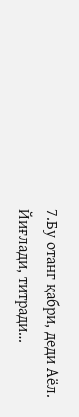7.Бу отанг қабри, деди Аёл.
Йиғлади, титради…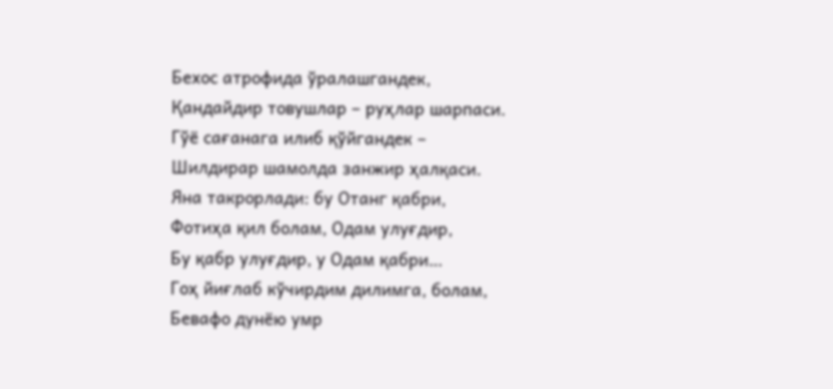Бехос атрофида ўралашгандек,
Қандайдир товушлар – руҳлар шарпаси.
Гўё сағанага илиб қўйгандек –
Шилдирар шамолда занжир ҳалқаси.
Яна такрорлади: бу Отанг қабри,
Фотиҳа қил болам, Одам улуғдир,
Бу қабр улуғдир, у Одам қабри…
Гоҳ йиғлаб кўчирдим дилимга, болам,
Бевафо дунёю умр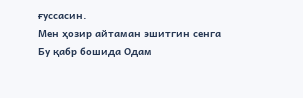ғуссасин.
Мен ҳозир айтаман эшитгин сенга
Бу қабр бошида Одам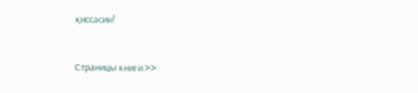қиссасин!


Страницы книги >>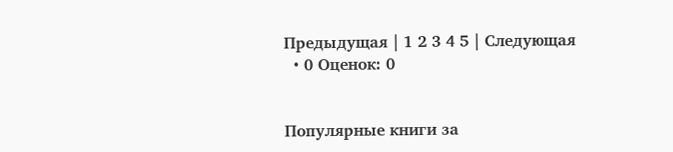Предыдущая | 1 2 3 4 5 | Следующая
  • 0 Оценок: 0


Популярные книги за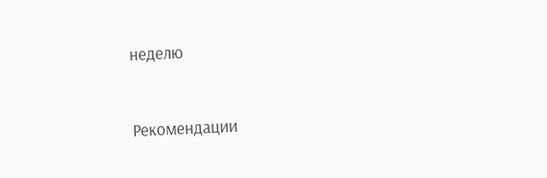неделю


Рекомендации